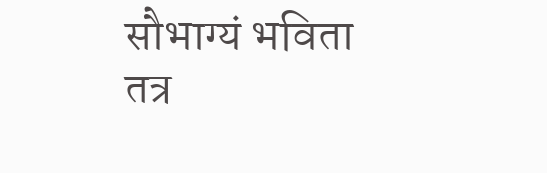सौभाग्यं भविता तत्र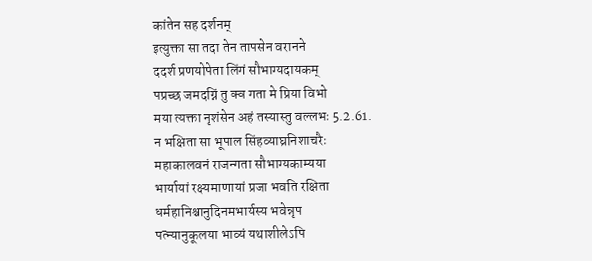कांतेन सह दर्शनम्
इत्युक्ता सा तदा तेन तापसेन वरानने
ददर्श प्रणयोपेता लिंगं सौभाग्यदायकम्
पप्रच्छ जमदग्निं तु क्व गता मे प्रिया विभो
मया त्यक्ता नृशंसेन अहं तस्यास्तु वल्लभः 5.2.61.
न भक्षिता सा भूपाल सिंहव्याघ्रनिशाचरैः
महाकालवनं राजन्गता सौभाग्यकाम्यया
भार्यायां रक्ष्यमाणायां प्रजा भवति रक्षिता
धर्महानिश्चानुदिनमभार्यस्य भवेन्नृप
पत्न्यानुकूलया भाव्यं यथाशीलेऽपि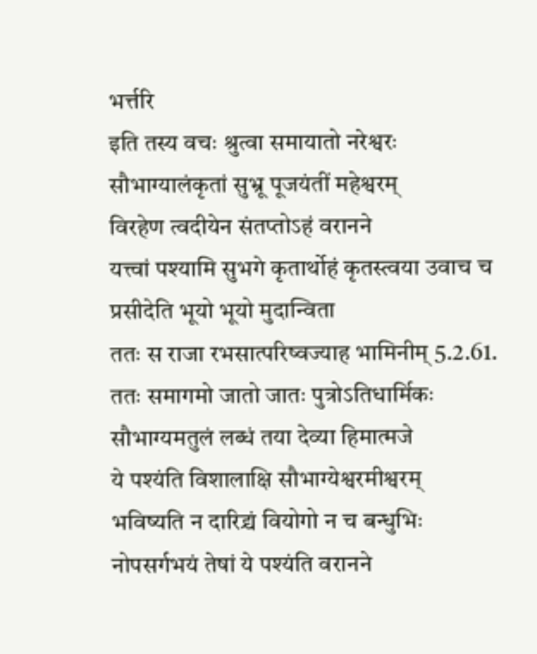भर्त्तरि
इति तस्य वचः श्रुत्वा समायातो नरेश्वरः
सौभाग्यालंकृतां सुभ्रू पूजयंतीं महेश्वरम्
विरहेण त्वदीयेन संतप्तोऽहं वरानने
यत्त्वां पश्यामि सुभगे कृतार्थोहं कृतस्त्वया उवाच च प्रसीदेति भूयो भूयो मुदान्विता
ततः स राजा रभसात्परिष्वज्याह भामिनीम् 5.2.61.
ततः समागमो जातो जातः पुत्रोऽतिधार्मिकः
सौभाग्यमतुलं लब्धं तया देव्या हिमात्मजे
ये पश्यंति विशालाक्षि सौभाग्येश्वरमीश्वरम्
भविष्यति न दारिद्र्यं वियोगो न च बन्धुभिः
नोपसर्गभयं तेषां ये पश्यंति वरानने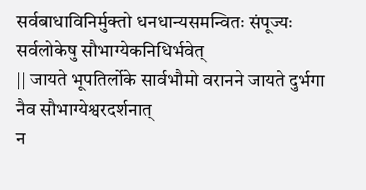सर्वबाधाविनिर्मुक्तो धनधान्यसमन्वितः संपूज्यः सर्वलोकेषु सौभाग्येकनिधिर्भवेत्
|| जायते भूपतिर्लोके सार्वभौमो वरानने जायते दुर्भगा नैव सौभाग्येश्वरदर्शनात्
न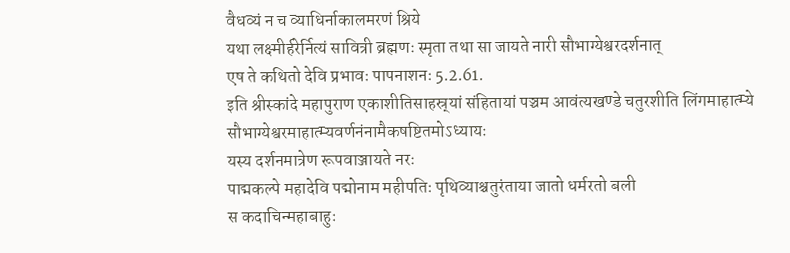वैधव्यं न च व्याधिर्नाकालमरणं श्रिये
यथा लक्ष्मीर्हरेर्नित्यं सावित्री ब्रह्मणः स्मृता तथा सा जायते नारी सौभाग्येश्वरदर्शनात्
एष ते कथितो देवि प्रभावः पापनाशनः 5.2.61.
इति श्रीस्कांदे महापुराण एकाशीतिसाहस्र्यां संहितायां पञ्चम आवंत्यखण्डे चतुरशीति लिंगमाहात्म्ये सौभाग्येश्वरमाहात्म्यवर्णनंनामैकषष्टितमोऽध्यायः
यस्य दर्शनमात्रेण रूपवाञ्जायते नरः
पाद्मकल्पे महादेवि पद्मोनाम महीपतिः पृथिव्याश्चतुरंताया जातो धर्मरतो बली
स कदाचिन्महाबाहुः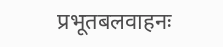प्रभूतबलवाहनः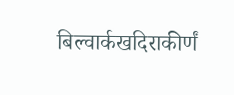बिल्वार्कखदिराकीर्णं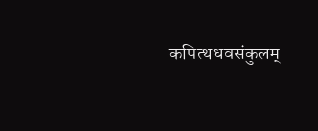कपित्थधवसंकुलम्